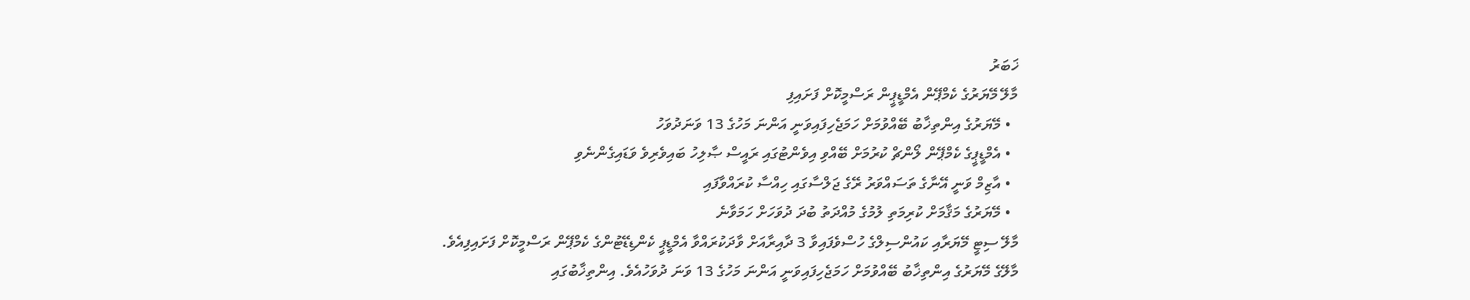ޚަބަރު
މާލޭ މޭޔަރުގެ ކެމްޕޭން އެމްޑީޕީން ރަސްމީކޮށް ފަށައިފި
  • މޭޔަރުގެ އިންތިޚާބު ބޭއްވުމަށް ހަމަޖެހިފައިވަނީ އަންނަ މަހުގެ 13 ވަނަދުވަހު
  • އެމްޑީޕީގެ ކެމްޕޭން ލޯންޗް ކުރުމަށް ބޭއްވި އިވެންޓުގައި ރައީސް ޞާލިހު ބައިވެރިވެ ވަޑައިގެންނެވި
  • އާޒިމް ވަނީ އޭނާގެ ތަސައްވަރު ރޭގެ ޖަލްސާގައި ހިއްސާ ކުރައްވާފައި
  • މޭޔަރުގެ މަޤާމަށް ކުރިމަތި ލުމުގެ މުއްދަތު ބުދަ ދުވަހަށް ހަމަވާނެ
މާލޭ ސިޓީ މޭޔަރާއި ކައުންސިލްގެ ހުސްވެފައިވާ 3 ދާއިރާއަށް ވާދަކުރައްވާ އެމްޑީޕީ ކެންޑިޑޭޓުންގެ ކެމްޕޭން ރަސްމީކޮށް ފަށައިފިއެވެ.
މާލޭގެ މޭޔަރުގެ އިންތިޚާބު ބޭއްވުމަށް ހަމަޖެހިފައިވަނީ އަންނަ މަހުގެ 13 ވަނަ ދުވަހުއެވެ. އިންތިޚާބުގައި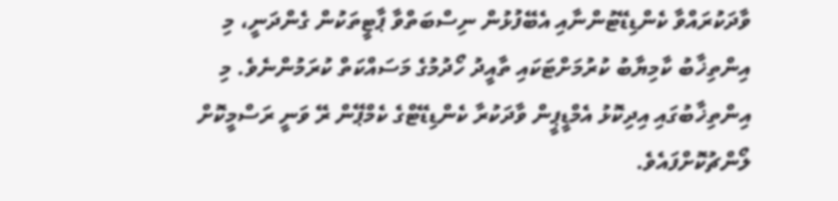ވާދަކުރައްވާ ކެންޑިޑޭޓުންނާއި އެބޭފުޅުން ނިސްބަތްވާ ޕާޓީތަކުން ގެންދަނީ، މި އިންތިޚާބު ކާމިޔާބު ކުރުމަށްޓަކައި ތާއީދު ހޯދުމުގެ މަސައްކަތް ކުރަމުންނެވެ. މި އިންތިޚާބުގައި އިދިކޮޅު އެމްޑީޕީން ވާދަކުރާ ކެންޑިޑޭޓްގެ ކެމްޕޭން ރޭ ވަނީ ރަސްމީކޮށް ލޯންޗުކޮށްފައެވެ.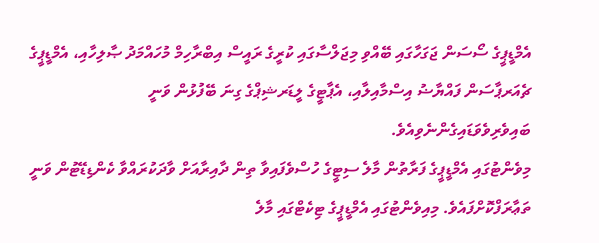އެމްޑީޕީގެ ސޯސަން ޖަގަހާގައި ބޭއްވި މިޖަލްސާގައި ކުރީގެ ރައީސް އިބްރާހިމް މުހައްމަދު ޞާލިހާއި، އެމްޑީޕީގެ ޗެއަރޕާސަން ފައްޔާޟު އިސްމާއިލާއި، އެޕާޓީގެ ލީޑަރޝިޕްގެ ގިނަ ބޭފުޅުން ވަނީ ބައިވެރިވެވަޑައިގެންނެވިއެވެ.
މިވެންޓުގައި އެމްޑީޕީގެ ފަރާތުން މާލެ ސިޓީގެ ހުސްވެފައިވާ ތިން ދާއިރާއަށް ވާދަކުރައްވާ ކެންޑިޑޭޓުން ވަނީ ތަޢާރަފްކޮށްފައެވެ. މިއިވެންޓުގައި އެމްޑީޕީގެ ޓިކެޓްގައި މާލެ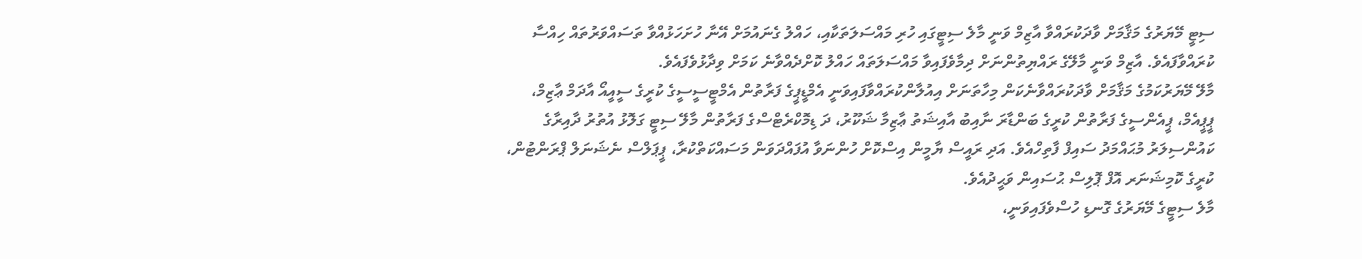ސިޓީ މޭޔަރުގެ މަޤާމަށް ވާދަކުރައްވާ އާޒިމް ވަނީ މާލެ ސިޓީގައި ހުރި މައްސަލަތަކާއި، ހައްލު ގެނައުމަށް އޭނާ ހުށަހަޅުއްވާ ތަސައްވަރުތައް ހިއްސާ ކުރައްވާފައެވެ. އާޒިމް ވަނީ މާލޭގެ ރައްޔިތުންނަށް ދިމާވެފައިވާ މައްސަލަތައް ހައްލު ކޮށްދެއްވާނެ ކަމަށް ވިދާޅުވެފައެވެ.
މާލޭ މޭޔަރުކަމުގެ މަޤާމަށް ވާދަކުރައްވާނެކަން މިހާތަނަށް އިއުލާންކުރައްވާފައިވަނީ އެމްޑީޕީގެ ފަރާތުން އެމްޓީސީސީގެ ކުރީގެ ސީއީއޯ އާދަމް ޢާޒިމް، ޕީޕީއެމް، ޕީއެންސީގެ ފަރާތުން ކުރީގެ ބަންޑާރަ ނާއިބު އާއިޝަތު ޢާޒިމާ ޝަކޫރު، ދަ ޑިމޮކްރެޓްސްގެ ފަރާތުން މާލޭ ސިޓީ ގަލޮޅު އުތުރު ދާއިރާގެ ކައުންސިލަރު މުޙައްމަދު ސައިފް ފާތިހްއެވެ. އަދި ރައީސް ޔާމީން އިސްކޮށް ހުންނަވާ އުފައްދަވަން މަސައްކަތްކުރާ، ޕީޕަލްސް ނެޝަނަލް ޕްރަންޓުން، ކުރީގެ ކޮމިޝަނަރ އޮފް ޕޮލިސް ޙުސައިން ވަޙީދުއެވެ.
މާލެ ސިޓީގެ މޭޔަރުގެ ގޮނޑި ހުސްވެފައިވަނީ،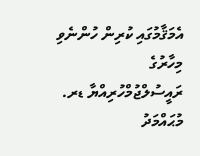އެމަޤާމުގައި ކުރިން ހުންނެވި މިހާރުގެ ރައީސުލްޖުމްހުރިއްޔާ ޑރ. މުޙައްމަދު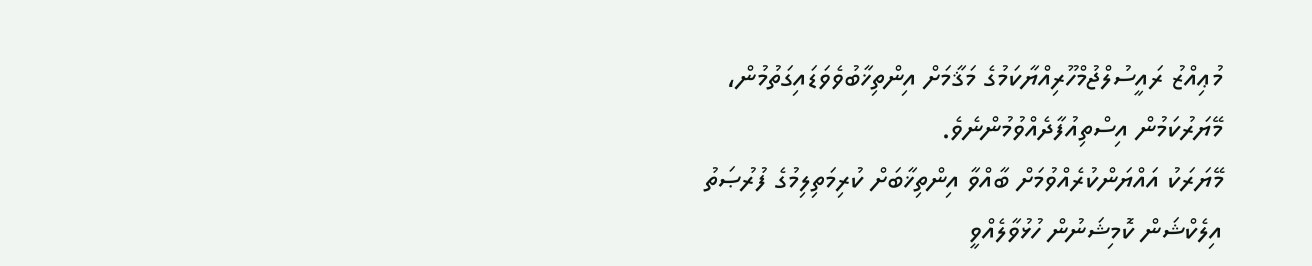މުޢިއްޒު ރައީސުލްޖުމްހޫރިއްޔާކަމުގެ މަޤާމަށް އިންތިޚާބުވެވަޑައިގަތުމުން، މޭޔަރުކަމުން އިސްތިއުފާދެއްވުމުންނެވެ.
މޭޔަރަކު އައްޔަންކުރެއްވުމަށް ބާއްވާ އިންތިޚާބަށް ކުރިމަތިލިމުގެ ފުރުޞަތު އިލެކްޝަން ކޮމިޝަނުން ހުޅުވާލެއްވީ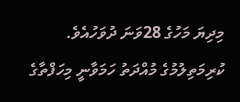މިދިޔަ މަހުގެ 28ވަނަ ދުވަހުއެވެ. ކުރިމަތިލުމުގެ މުއްދަތު ހަމަވާނީ މިހަފްތާގެ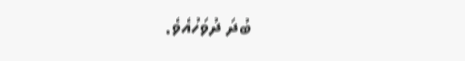ބުދަ ދުވަހުއެވެ.